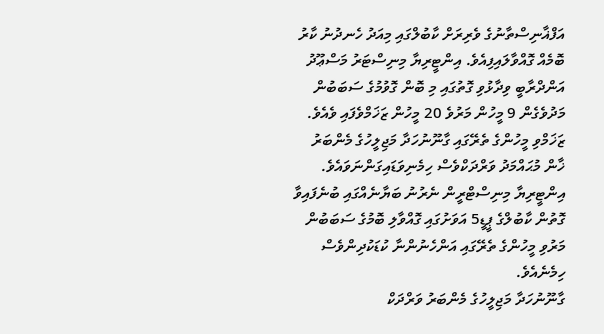އަފްޣާނިސްތާނުގެ ވެރިރަށް ކާބުލްގައި މިއަދު ހެނދުނު ކާރު ބޮމެއް ގޮއްވާލައިފިއެވެ. އިންޓީރިޔާ މިނިސްޓަރު މަސްޢޫދު އަންދްރާބީ ވިދާޅުވި ގޮތުގައި މި ބޮން ގޮވުމުގެ ސަބަބުން މަދުވެގެން 9 މީހުން މަރުވެ 20 މީހުން ޒަޚަމްވެފައި ވެއެވެ. ޒަޚަމްވި މީހުންގެ ތެރޭގައި ގާނޫނުހަދާ މަޖިލީހުގެ މެންބަރު ޚާން މުޙައްމަދު ވަރްދަކްވެސް ހިމެނިވަޑައިގަންނަވައެވެ.
އިންޓީރިޔާ މިނިސްޓްރީން ނެރުނު ބަޔާނެއްގައި ބުނެފައިވާ ގޮތުން ކާބުލްގެ ޕީޑީ5 އަވަށުގައި ގޮއްވާލި ބޮމުގެ ސަބަބުން މަރުވި މީހުންގެ ތެރޭގައި އަންހެނުންނާ ކުޑަކުދިންވެސް ހިމެނެއެވެ.
ގާނޫނުހަދާ މަޖިލީހުގެ މެންބަރު ވަރްދަކް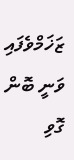ޒަޚަމްވެފައި ވަނީ ބޮން ގޮވި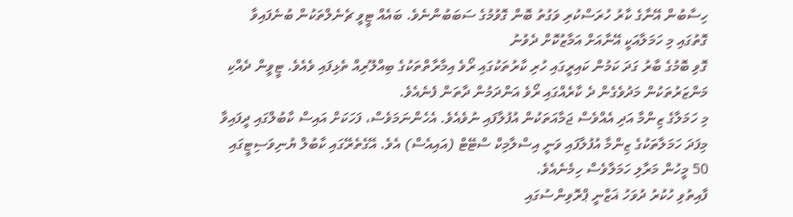ހިސާބުން އޭނާގެ ކާރު ހުރަސްކުރި ވަގުތު ބޮން ގޮވުމުގެ ސަބަބުންނެވެ. ބައެއް ޓީވީ ޗެނެލްތަކުން ބުނެފައިވާ ގޮތުގައި މި ހަމަލާއަކީ އޭނާއަށް އަމާޒުކޮށް ދެވުނު
ގޮވި ބޮމުގެ ބާރު ގަދަ ކަމުން ކައިރީގައި ހުރި ކާރުތަކުގައި ރޯވެ އިމާރާތްތަކުގެ ބިއްލޫރިއް ތެޅިފައި ވެއެވެ. ޓީވީން ދެއްކި މަންޒަރުތަކުން މަދުވެގެން ދެ ކާރެއްގައި ރޯވެ އަންދަމުން ދާތަން ފެނެއެވެ.
މި ހަމަލާގެ ޒިންމާ އަދި އެއްވެސް ޖަމާއަތަކުން އުފުލާފައި ނުވެއެވެ. އެހެންނަމަވެސް، ފަހަކަށް އައިސް ކާބުލްގައި ދީފައިވާ މިފަދަ ހަމަލާތަކުގެ ޒިންމާ އުފުލާފައި ވަނީ އިސްލާމިކް ސްޓޭޓް (އައިއެސް) އެވެ. އޭގެތެރޭގައި ކާބުލް ޔުނިވަސިޓީގައި 50 މީހުން މަރާލި ހަމަލާވެސް ހިމެނެއެވެ.
ފާއިތުވި ހުކުރު ދުވަހު ޣަޒްނީ ޕްރޮވިންސުގައި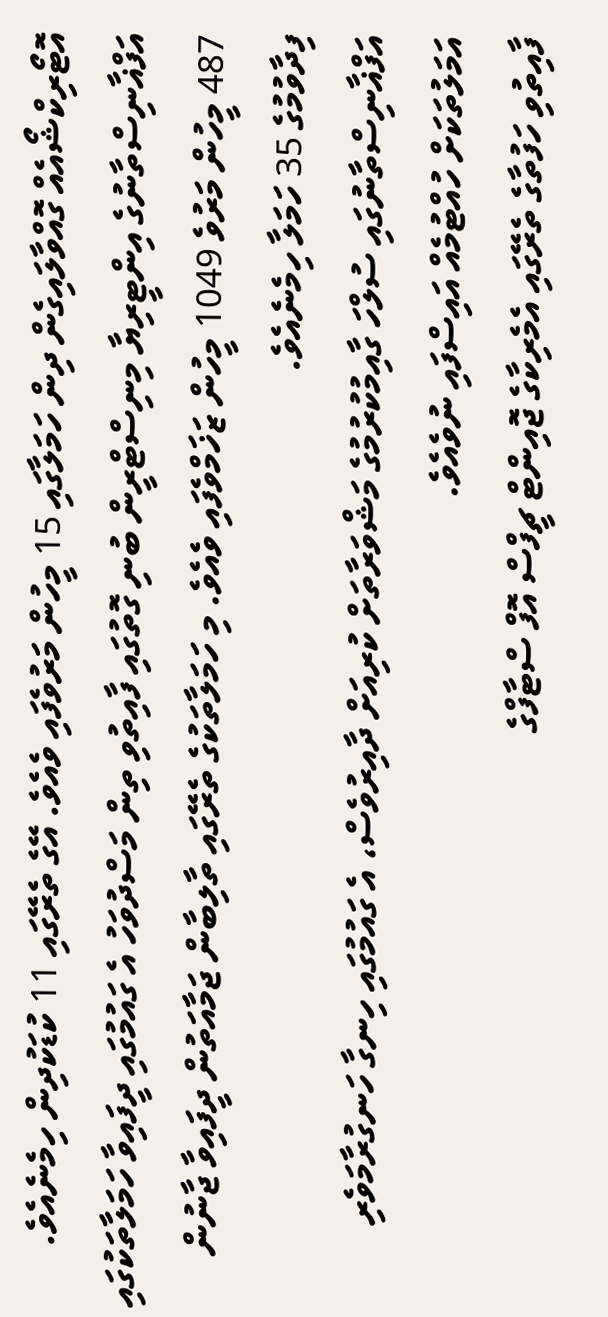އޮޓޯރިކްޝޯއެއް ގޮއްވާލައިގެން ދިން ހަމަލާގައި 15 މީހުން މަރުވެފައި ވެއެވެ. އޭގެ ތެރޭގައި 11 ކުޑަކުދިން ހިމެނެއެވެ.
އަފްޣާނިސްތާނުގެ އިންޓީރިޔާ މިނިސްޓްރީން ބުނި ގޮތުގައި ފާއިތުވި ތިން މަސްދުވަހު އެ ގައުމުގައި ދީފައިވާ ހަމަލާތަކުގައި 487 މީހުން މަރުވެ 1049 މީހުން ޒަޚަމްވެފައި ވެއެވެ. މި ހަމަލާތަކުގެ ތެރޭގައި ތާލިބާން ޖަމާއަތުން ދީފައިވާ ޖާނުން ފިދާވުމުގެ 35 ހަމަލާ ހިމެނެއެވެ.
އަފްޣާނިސްތާނުގައި ސުލްހަ ގާއިމުކުރުމުގެ މަޝްވަރާތަށް ކުރިއަށް ދާއިރުވެސް، އެ ގައުމުގައި ހިނގާ ހަނގުރާމަވެރި އަމަލުތަކަށް ހުއްޓުމެއް އައިސްފައި ނުވެއެވެ.
ފާއިތުވި ހަފުތާގެ ތެރޭގައި އެމެރިކާގެ ޖޮއިންޓް ޗީފްސް އޮފް ސްޓާފްގެ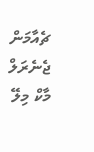ޗެއާމަން ޖެނެރަލް މާކް މިލޭ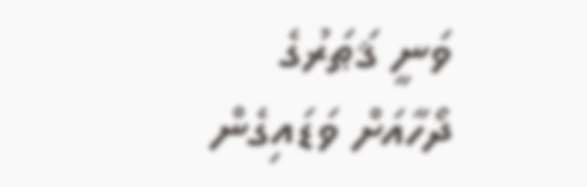ވަނީ ޤަޠަރުގެ ދޯހާއަށް ވަޑައިގެން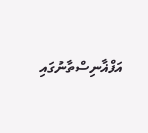އަފްޣާނިސްތާނުގައި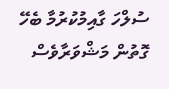ސުލްހަ ގާއިމުކުރުމާ ބެހޭ ގޮތުން މަޝްވަރާވެސް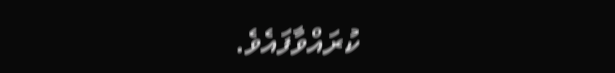ކުރައްވާފައެވެ.